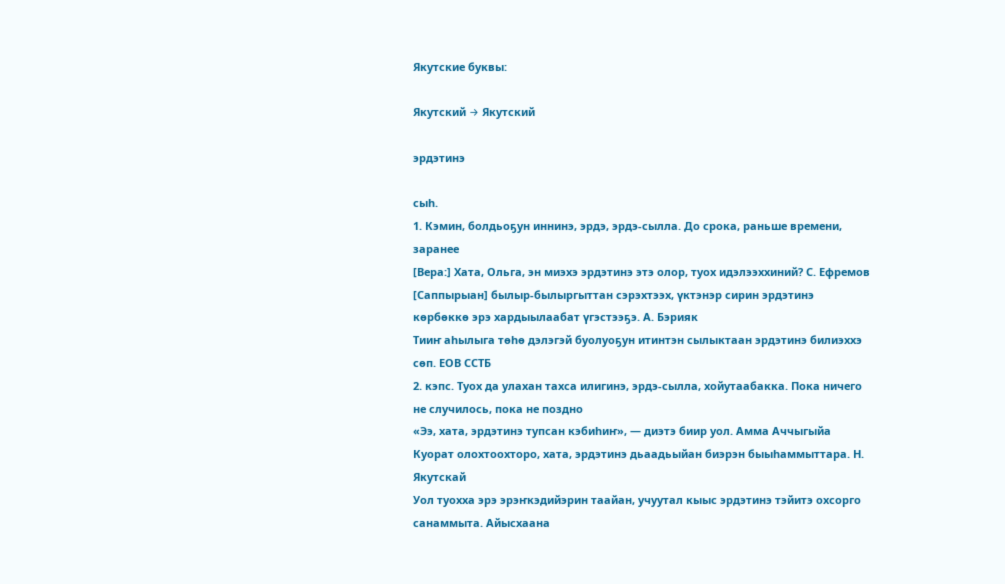Якутские буквы:

Якутский → Якутский

эрдэтинэ

сыһ.
1. Кэмин, болдьоҕун иннинэ, эрдэ, эрдэ-сылла. До срока, раньше времени, заранее
[Вера:] Хата, Ольга, эн миэхэ эрдэтинэ этэ олор, туох идэлээххиний? С. Ефремов
[Саппырыан] былыр-былыргыттан сэрэхтээх, үктэнэр сирин эрдэтинэ көрбөккө эрэ хардыылаабат үгэстээҕэ. А. Бэрияк
Тииҥ аһылыга төһө дэлэгэй буолуоҕун итинтэн сылыктаан эрдэтинэ билиэххэ сөп. ЕОВ ССТБ
2. кэпс. Туох да улахан тахса илигинэ, эрдэ-сылла, хойутаабакка. Пока ничего не случилось, пока не поздно
«Ээ, хата, эрдэтинэ тупсан кэбиһиҥ», — диэтэ биир уол. Амма Аччыгыйа
Куорат олохтоохторо, хата, эрдэтинэ дьаадьыйан биэрэн быыһаммыттара. Н. Якутскай
Уол туохха эрэ эрэҥкэдийэрин таайан, учуутал кыыс эрдэтинэ тэйитэ охсорго санаммыта. Айысхаана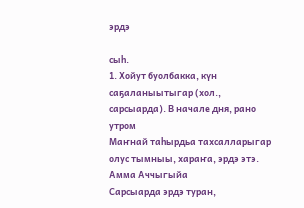эрдэ

сыһ.
1. Хойут буолбакка, күн саҕаланыытыгар (хол., сарсыарда). В начале дня, рано утром
Маҥнай таһырдьа тахсалларыгар олус тымныы, хараҥа, эрдэ этэ. Амма Аччыгыйа
Сарсыарда эрдэ туран,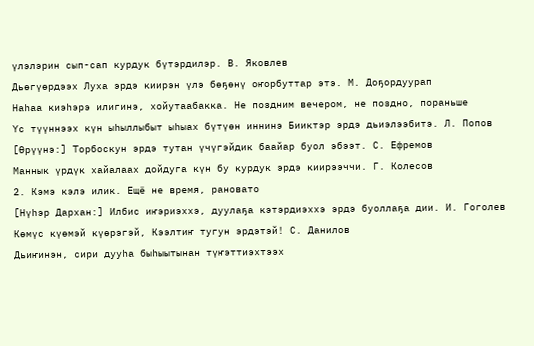үлэлэрин сып-сап курдук бүтэрдилэр. В. Яковлев
Дьөгүөрдээх Луха эрдэ киирэн үлэ бөҕөнү оҥорбуттар этэ. М. Доҕордуурап
Наһаа киэһэрэ илигинэ, хойутаабакка. Не поздним вечером, не поздно, пораньше
Үс түүннээх күн ыһыллыбыт ыһыах бүтүөн иннинэ Бииктэр эрдэ дьиэлээбитэ. Л. Попов
[Өрүүнэ:] Торбоскун эрдэ тутан үчүгэйдик баайар буол эбээт. С. Ефремов
Маннык үрдүк хайалаах дойдуга күн бу курдук эрдэ киирээччи. Г. Колесов
2. Кэмэ кэлэ илик. Ещё не время, рановато
[Нүһэр Дархан:] Илбис иҥэриэххэ, дуулаҕа кэтэрдиэххэ эрдэ буоллаҕа дии. И. Гоголев
Көмүс күөмэй күөрэгэй, Кээлтиҥ тугун эрдэтэй! С. Данилов
Дьиҥинэн, сири дууһа быһыытынан түҥэттиэхтээх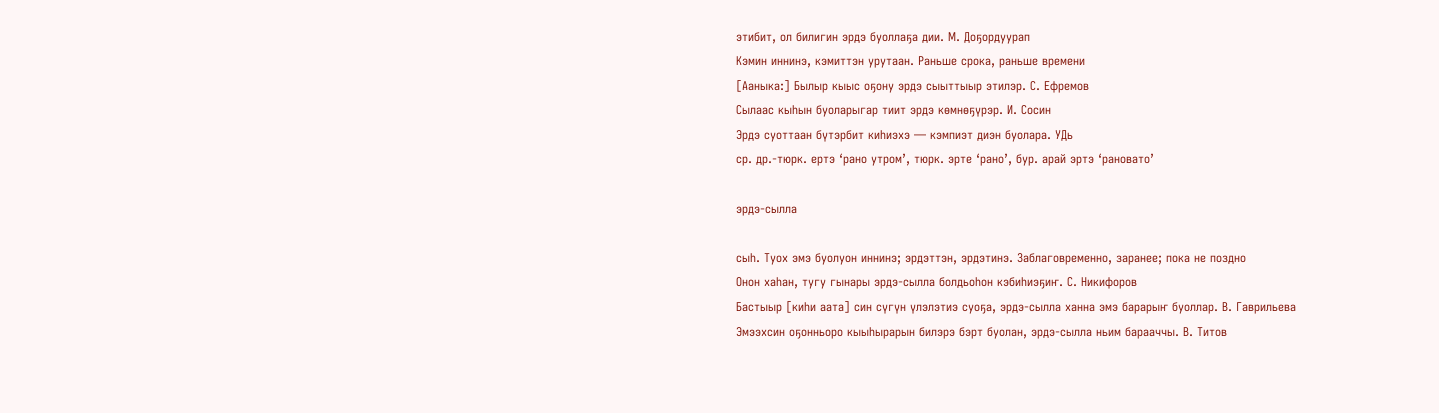этибит, ол билигин эрдэ буоллаҕа дии. М. Доҕордуурап
Кэмин иннинэ, кэмиттэн урутаан. Раньше срока, раньше времени
[Ааныка:] Былыр кыыс оҕону эрдэ сыыттыыр этилэр. С. Ефремов
Сылаас кыһын буоларыгар тиит эрдэ көмнөҕүрэр. И. Сосин
Эрдэ суоттаан бүтэрбит киһиэхэ — кэмпиэт диэн буолара. УДь
ср. др.-тюрк. ертэ ‘рано утром’, тюрк. эрте ‘рано’, бур. арай эртэ ‘рановато’

эрдэ-сылла

сыһ. Туох эмэ буолуон иннинэ; эрдэттэн, эрдэтинэ. Заблаговременно, заранее; пока не поздно
Онон хаһан, тугу гынары эрдэ-сылла болдьоһон кэбиһиэҕиҥ. С. Никифоров
Бастыыр [киһи аата] син сүгүн үлэлэтиэ суоҕа, эрдэ-сылла ханна эмэ барарыҥ буоллар. В. Гаврильева
Эмээхсин оҕонньоро кыыһырарын билэрэ бэрт буолан, эрдэ-сылла ньим барааччы. В. Титов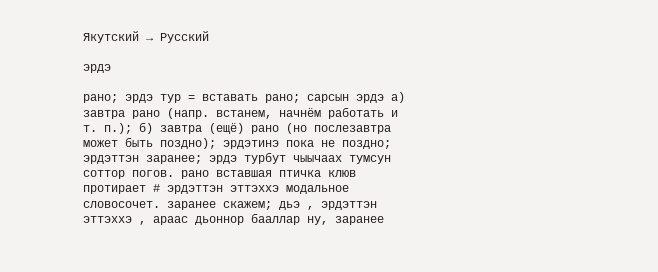Якутский → Русский

эрдэ

рано; эрдэ тур = вставать рано; сарсын эрдэ а) завтра рано (напр. встанем, начнём работать и т. п.); б) завтра (ещё) рано (но послезавтра может быть поздно); эрдэтинэ пока не поздно; эрдэттэн заранее; эрдэ турбут чыычаах тумсун соттор погов. рано вставшая птичка клюв протирает # эрдэттэн эттэххэ модальное словосочет. заранее скажем; дьэ , эрдэттэн эттэххэ , араас дьоннор бааллар ну, заранее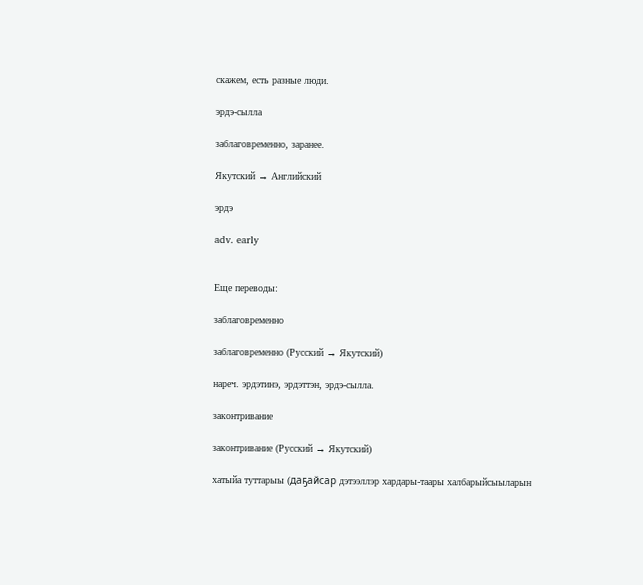скажем, есть разные люди.

эрдэ-сылла

заблаговременно, заранее.

Якутский → Английский

эрдэ

adv. early


Еще переводы:

заблаговременно

заблаговременно (Русский → Якутский)

нареч. эрдэтинэ, эрдэттэн, эрдэ-сылла.

законтривание

законтривание (Русский → Якутский)

хатыйа туттарыы (даҕайсар дэтээллэр хардары-таары халбарыйсыыларын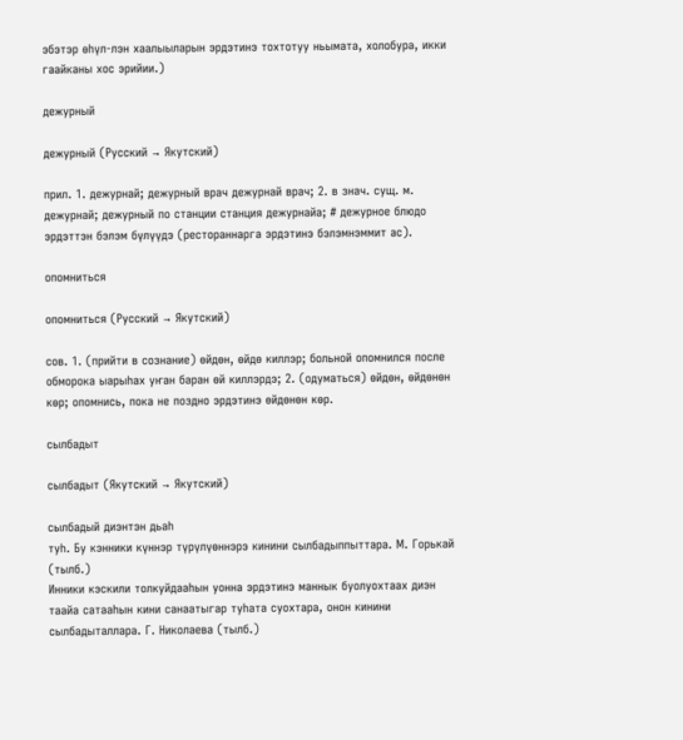эбэтэр өһүл-лэн хаалыыларын эрдэтинэ тохтотуу ньымата, холобура, икки гаайканы хос эрийии.)

дежурный

дежурный (Русский → Якутский)

прил. 1. дежурнай; дежурный врач дежурнай врач; 2. в знач. сущ. м. дежурнай; дежурный по станции станция дежурнайа; # дежурное блюдо эрдэттэн бэлэм бүлүүдэ (рестораннарга эрдэтинэ бэлэмнэммит ас).

опомниться

опомниться (Русский → Якутский)

сов. 1. (прийти в сознание) өйдөн, өйдө киллэр; больной опомнился после обморока ыарыһах уҥан баран өй киллэрдэ; 2. (одуматься) өйдөн, өйдөнөн көр; опомнись, пока не поздно эрдэтинэ өйдөнөн көр.

сылбадыт

сылбадыт (Якутский → Якутский)

сылбадый диэнтэн дьаһ
туһ. Бу кэнники күннэр түрүлүөннэрэ кинини сылбадыппыттара. М. Горькай (тылб.)
Инники кэскили толкуйдааһын уонна эрдэтинэ маннык буолуохтаах диэн таайа сатааһын кини санаатыгар туһата суохтара, онон кинини сылбадыталлара. Г. Николаева (тылб.)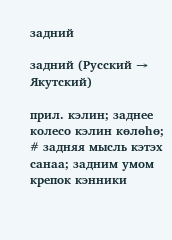задний

задний (Русский → Якутский)

прил. кэлин; заднее колесо кэлин көлөһө; # задняя мысль кэтэх санаа; задним умом крепок кэнники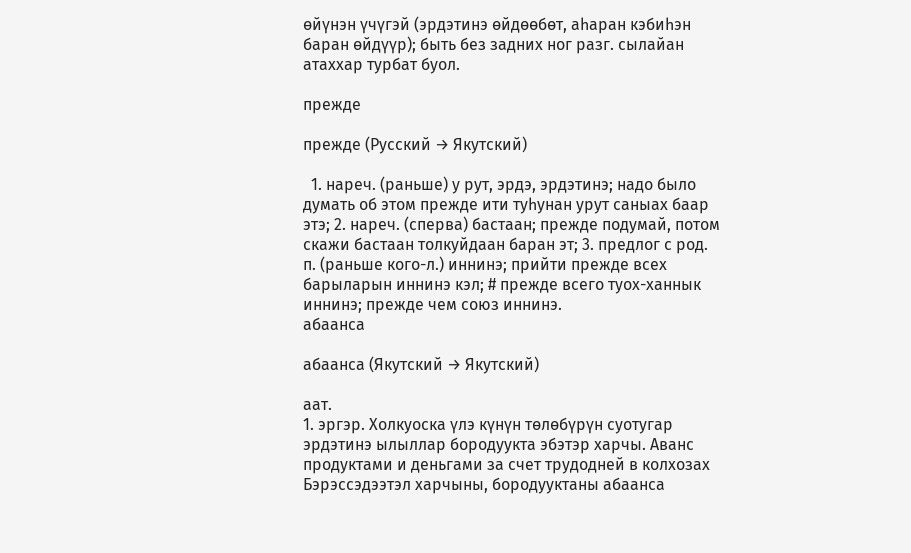өйүнэн үчүгэй (эрдэтинэ өйдөөбөт, аһаран кэбиһэн баран өйдүүр); быть без задних ног разг. сылайан атаххар турбат буол.

прежде

прежде (Русский → Якутский)

  1. нареч. (раньше) у рут, эрдэ, эрдэтинэ; надо было думать об этом прежде ити туһунан урут саныах баар этэ; 2. нареч. (сперва) бастаан; прежде подумай, потом скажи бастаан толкуйдаан баран эт; 3. предлог с род. п. (раньше кого-л.) иннинэ; прийти прежде всех барыларын иннинэ кэл; # прежде всего туох-ханнык иннинэ; прежде чем союз иннинэ.
абаанса

абаанса (Якутский → Якутский)

аат.
1. эргэр. Холкуоска үлэ күнүн төлөбүрүн суотугар эрдэтинэ ылыллар бородуукта эбэтэр харчы. Аванс продуктами и деньгами за счет трудодней в колхозах
Бэрэссэдээтэл харчыны, бородууктаны абаанса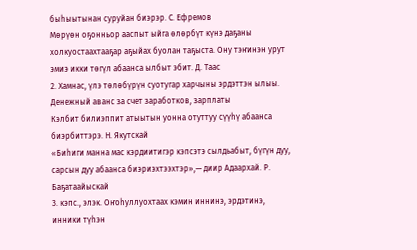быһыытынан суруйан биэрэр. С. Ефремов
Мөрүөн оҕонньор ааспыт ыйга өлөрбүт күнэ даҕаны холкуостаахтааҕар аҕыйах буолан таҕыста. Ону тэҥинэн урут эмиэ икки төгүл абаанса ылбыт эбит. Д. Таас
2. Хамнас, үлэ төлөбүрүн суотугар харчыны эрдэттэн ылыы. Денежный аванс за счет заработков, зарплаты
Кэлбит билиэппит атыытын уонна отуттуу сүүһү абаанса биэрбиттэрэ. Н. Якутскай
«Биһиги манна мас кэрдиитигэр кэпсэтэ сылдьабыт, бүгүн дуу, сарсын дуу абаанса биэриэхтээхтэр»,— диир Адаархай. Р. Баҕатаайыскай
3. кэпс., элэк. Оҥоһуллуохтаах кэмин иннинэ, эрдэтинэ, инники түһэн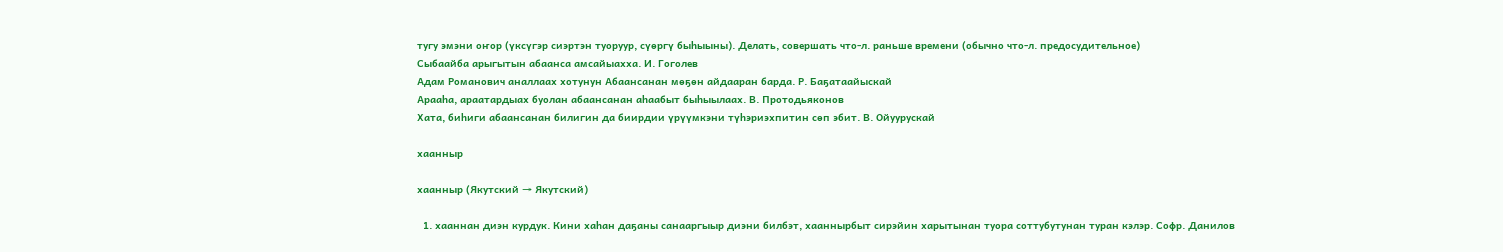тугу эмэни оҥор (үксүгэр сиэртэн туоруур, сүөргү быһыыны). Делать, совершать что-л. раньше времени (обычно что-л. предосудительное)
Сыбаайба арыгытын абаанса амсайыахха. И. Гоголев
Адам Романович аналлаах хотунун Абаансанан мөҕөн айдааран барда. Р. Баҕатаайыскай
Арааһа, араатардыах буолан абаансанан аһаабыт быһыылаах. В. Протодьяконов
Хата, биһиги абаансанан билигин да биирдии үрүүмкэни түһэриэхпитин сөп эбит. В. Ойуурускай

хаанныр

хаанныр (Якутский → Якутский)

  1. хааннан диэн курдук. Кини хаһан даҕаны санааргыыр диэни билбэт, хааннырбыт сирэйин харытынан туора соттубутунан туран кэлэр. Софр. Данилов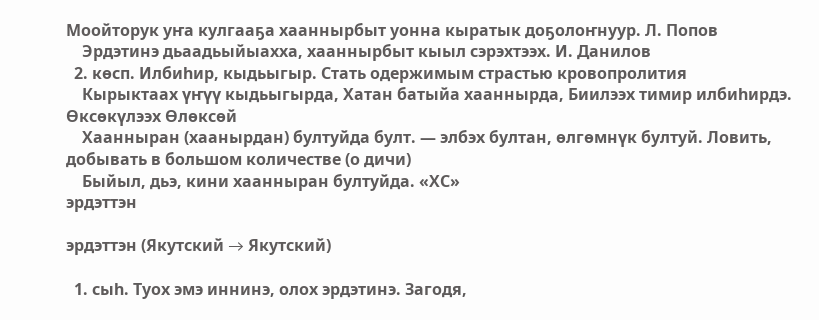Моойторук уҥа кулгааҕа хааннырбыт уонна кыратык доҕолоҥнуур. Л. Попов
    Эрдэтинэ дьаадьыйыахха, хааннырбыт кыыл сэрэхтээх. И. Данилов
  2. көсп. Илбиһир, кыдьыгыр. Стать одержимым страстью кровопролития
    Кырыктаах үҥүү кыдьыгырда, Хатан батыйа хааннырда, Биилээх тимир илбиһирдэ. Өксөкүлээх Өлөксөй
    Хаанныран (хаанырдан) бултуйда булт. — элбэх бултан, өлгөмнүк бултуй. Ловить, добывать в большом количестве (о дичи)
    Быйыл, дьэ, кини хаанныран бултуйда. «ХС»
эрдэттэн

эрдэттэн (Якутский → Якутский)

  1. сыһ. Туох эмэ иннинэ, олох эрдэтинэ. Загодя,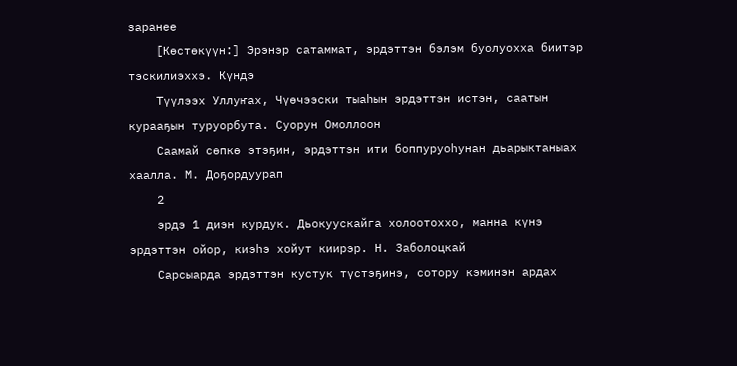заранее
    [Көстөкүүн:] Эрэнэр сатаммат, эрдэттэн бэлэм буолуохха биитэр тэскилиэххэ. Күндэ
    Түүлээх Уллуҥах, Чүөчээски тыаһын эрдэттэн истэн, саатын курааҕын туруорбута. Суорун Омоллоон
    Саамай сөпкө этэҕин, эрдэттэн ити боппуруоһунан дьарыктаныах хаалла. М. Доҕордуурап
    2
    эрдэ 1 диэн курдук. Дьокуускайга холоотоххо, манна күнэ эрдэттэн ойор, киэһэ хойут киирэр. Н. Заболоцкай
    Сарсыарда эрдэттэн кустук түстэҕинэ, сотору кэминэн ардах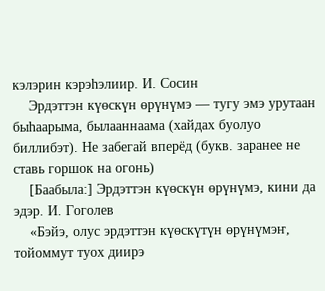кэлэрин кэрэһэлиир. И. Сосин
    Эрдэттэн күөскүн өрүнүмэ — тугу эмэ урутаан быһаарыма, былааннаама (хайдах буолуо биллибэт). Не забегай вперёд (букв. заранее не ставь горшок на огонь)
    [Баабыла:] Эрдэттэн күөскүн өрүнүмэ, кини да эдэр. И. Гоголев
    «Бэйэ, олус эрдэттэн күөскүтүн өрүнүмэҥ, тойоммут туох диирэ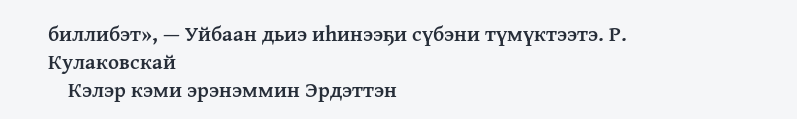биллибэт», — Уйбаан дьиэ иһинээҕи сүбэни түмүктээтэ. Р. Кулаковскай
    Кэлэр кэми эрэнэммин Эрдэттэн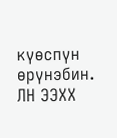күөспүн өрүнэбин. ЛН ЭЭХХ